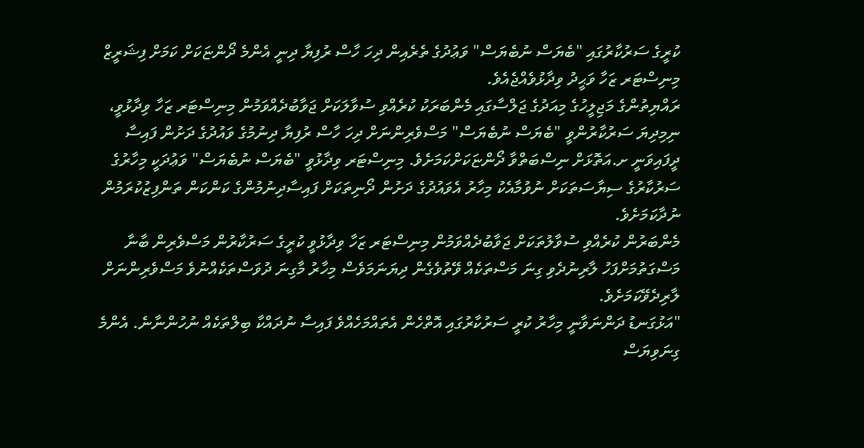ކުރީގެ ސަރުކާރުގައި "ބެޔަސް ނުބެޔަސް" ވަޢުދުގެ ތެރެއިން ދިހަ ހާސް ރުފިޔާ ދިނީ އެންމެ ދޯންޏަކަށް ކަމަށް ފިޝަރީޒް މިނިސްޓަރ ޒަހާ ވަޙީދު ވިދާޅުވެއްޖެއެވެ.
ރައްޔިތުންގެ މަޖިލީހުގެ މިއަދުގެ ޖަލްސާގައި މެންބަރަކު ކުރެއްވި ސުވާލަކަށް ޖަވާބުދެއްވަމުން މިނިސްޓަރ ޒަހާ ވިދާޅުވީ، ނިމިދިޔަ ސަރުކާރުންވީ "ބެޔަސް ނުބެޔަސް" މަސްވެރިންނަށް ދިހަ ހާސް ރުފިޔާ ދިނުމުގެ ވައުދުގެ ދަށުން ފައިސާ ދީފައިވަނީ ށ.އަތޮޅަށް ނިސްބަތްވާ ދޯންޏަކަށްކަމަށެވެ. މިނިސްޓަރ ވިދާޅުވީ "ބެޔަސް ނުބެޔަސް" ވަޢުދަކީ މިހާރުގެ ސަރުކާރުގެ ސިޔާސަތަކަށް ނުވުމާއެކު މިހާރު އެވައުދުގެ ދަށުން ދޯނިތަކަށް ފައިސާދިނުމުންގެ ކަންކަން ތަންފިޒުކުރަމުން ނުދާކަމަށެވެ.
މެންބަރުން ކުރެއްވި ސުވާލުތަކަށް ޖަވާބުދެއްވަމުން މިނިސްޓަރ ޒަހާ ވިދާޅުވީ ކުރީގެ ސަރުކާރުން މަސްވެރިން ބާނާ މަސްގަތުމަށްފަހު ލާރިނުދެވި ގިނަ މަސްތަކެއް ވޭތުވެގެން ދިޔަނަމަވެސް މިހާރު މާގިނަ ދުވަސްތަކެއްނުވެ މަސްވެރިންނަށް ލާރިދެވޭކަމަށެވެ.
"އަޅުގަނޑު ދަންނަވާނީ މިހާރު ކުރީ ސަރުކާރުގައި އޮތްހެން އެތައްމަހެއްވެ ފައިސާ ނުދައްކާ ބިލްތަކެއް ނުހުންނާނެ. އެންމެ ގިނަވިޔަސް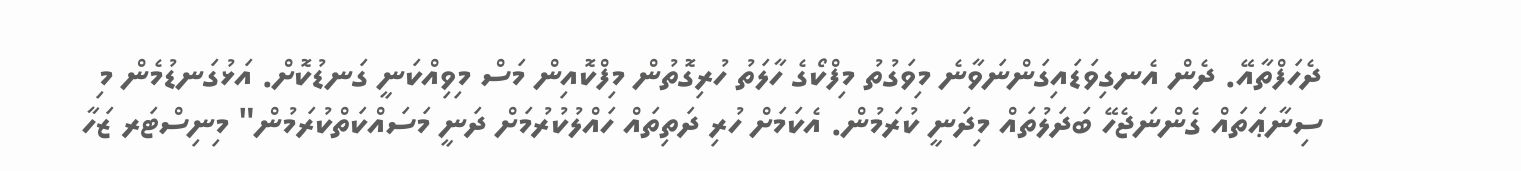ދެހަފްތާއޭ. ދެން އެނގިވަޑައިގަންނަވާނެ މިވަގުތު މިފްކޯގެ ހާލަތު ހުރިގޮތުން މިފްކޮއިން މަސް މިވިއްކަނީ ގަނޑުކޮށް. އަޅުގަނޑުމެން މި ސިނާޢަތައް ގެންނަޖެހޭ ބަދަލުތައް މިދަނީ ކުރަމުން. އެކަމަށް ހުރި ދަތިތައް ހައްލުކުރުމަށް ދަނީ މަސައްކަތްކުރަމުން" މިނިސްޓަރ ޒަހާ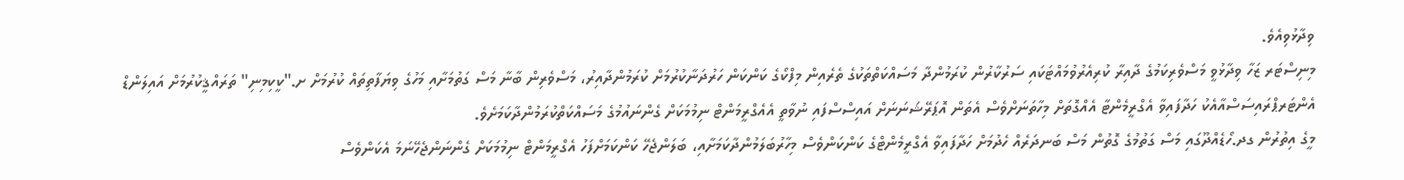ވިދާޅުވިއެވެ.
މިނިސްޓަރ ޒަހާ ވިދާޅުވީ މަސްވެރިކަމުގެ ދާއިރާ ކުރިއެރުވުމައްޓަކައި ސަރުކާރުން ކުރަމުންދާ މަސައްކަތްތަކުގެ ތެރެއިން މިފްކޯގެ ކަންކަން ހަރުދަނާކުރުމަށް ކުރަމުންދާއިރު، މަސްވެރިން ބާނާ މަސް ގަތުމަށާއި މަހުގެ ވިޔަފާތިތައް ކުރުމަށް ށ."ކީކިމިނި" ތަރައްޤީކުރުމަށް އައިލަންޑް އެންޓަރޕްރައިސަސްއާއެކު ހަދާފައިވާ އެގްރީމެންޓާ އެއްގޮތަށް މިހާތަނަށްވެސް އެތަން އޮޕަރޭޝަނަނަށް އައިސްސްފައި ނުވާތީ އެއެގްރީމަންޓް ނިމުމަކަށް ގެންނައުމުގެ މަސައްކަތްކުރަމުންދާކަމަށެވެ.
މީގެ އިތުރުން ގދ.ހޯޑެއްދޫގައި މަސް ގަތުމުގެ ގޮތުން މަސް ބަނދަރެއް ހެދުމަށް ހަދާފައިވާ އެގްރީމެންޓްގެ ކަންކަންވެސް މިހާރުބަލަމުންދާކަމަށާއި، ބަލަންޖެހޭ ކަންކަމަށްފަހު އެގްރީމަންޓް ނިމުމަކަށް ގެންނަންޖެހޭނަމަ އެކަންވެސް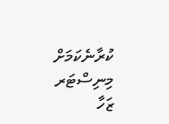ކުރާނެކަމަށް މިނިސްޓަރ ޒަހާ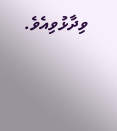ވިދާޅުވިއެވެ.